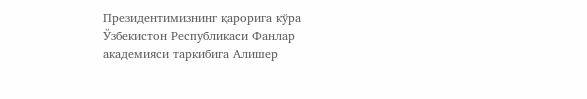Президентимизнинг қарорига кўра Ўзбекистон Республикаси Фанлар академияси таркибига Алишер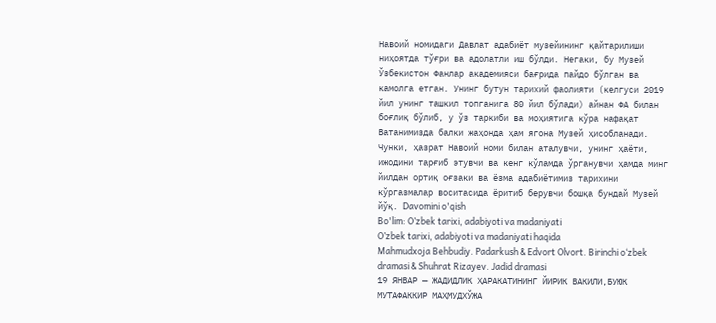Навоий номидаги Давлат адабиёт музейининг қайтарилиши ниҳоятда тўғри ва адолатли иш бўлди. Негаки, бу Музей Ўзбекистон Фанлар академияси бағрида пайдо бўлган ва камолга етган. Унинг бутун тарихий фаолияти (келгуси 2019 йил унинг ташкил топганига 80 йил бўлади) айнан ФА билан боғлиқ бўлиб, у ўз таркиби ва моҳиятига кўра нафақат Ватанимизда балки жаҳонда ҳам ягона Музей ҳисобланади. Чунки, ҳазрат Навоий номи билан аталувчи, унинг ҳаёти, ижодини тарғиб этувчи ва кенг кўламда ўрганувчи ҳамда минг йилдан ортиқ оғзаки ва ёзма адабиётимиз тарихини кўргазмалар воситасида ёритиб берувчи бошқа бундай Музей йўқ. Davomini o'qish
Bo'lim: O’zbek tarixi, adabiyoti va madaniyati
O’zbek tarixi, adabiyoti va madaniyati haqida
Mahmudxoja Behbudiy. Padarkush & Edvort Olvort. Birinchi o‘zbek dramasi & Shuhrat Rizayev. Jadid dramasi
19 ЯНВАР — ЖАДИДЛИК ҲАРАКАТИНИНГ ЙИРИК ВАКИЛИ,БУЮК МУТАФАККИР МАҲМУДХЎЖА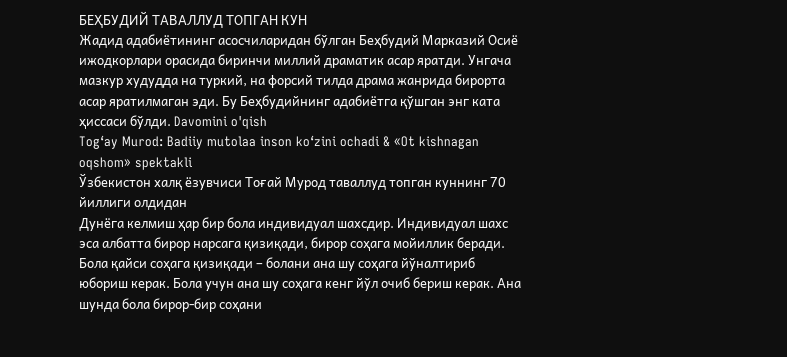БЕҲБУДИЙ ТАВАЛЛУД ТОПГАН КУН
Жадид адабиётининг асосчиларидан бўлган Беҳбудий Марказий Осиё ижодкорлари орасида биринчи миллий драматик асар яратди. Унгача мазкур худудда на туркий, на форсий тилда драма жанрида бирорта асар яратилмаган эди. Бу Беҳбудийнинг адабиётга қўшган энг ката ҳиссаси бўлди. Davomini o'qish
Tog‘ay Murod: Badiiy mutolaa inson ko‘zini ochadi & «Ot kishnagan oqshom» spektakli
Ўзбекистон халқ ёзувчиси Тоғай Мурод таваллуд топган куннинг 70 йиллиги олдидан
Дунёга келмиш ҳар бир бола индивидуал шахсдир. Индивидуал шахс эса албатта бирор нарсага қизиқади, бирор соҳага мойиллик беради. Бола қайси соҳага қизиқади – болани ана шу соҳага йўналтириб юбориш керак. Бола учун ана шу соҳага кенг йўл очиб бериш керак. Ана шунда бола бирор-бир соҳани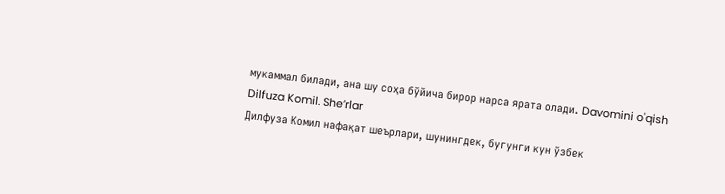мукаммал билади, ана шу соҳа бўйича бирор нарса ярата олади. Davomini o'qish
Dilfuza Komil. She’rlar
Дилфуза Комил нафақат шеърлари, шунингдек, бугунги кун ўзбек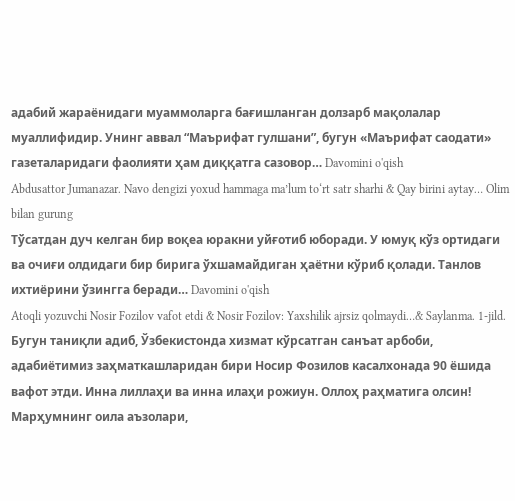адабий жараёнидаги муаммоларга бағишланган долзарб мақолалар муаллифидир. Унинг аввал “Маърифат гулшани”, бугун «Маърифат саодати» газеталаридаги фаолияти ҳам диққатга сазовор… Davomini o'qish
Abdusattor Jumanazar. Navo dengizi yoxud hammaga ma’lum to‘rt satr sharhi & Qay birini aytay… Olim bilan gurung
Тўсатдан дуч келган бир воқеа юракни уйғотиб юборади. У юмуқ кўз ортидаги ва очиғи олдидаги бир бирига ўхшамайдиган ҳаётни кўриб қолади. Танлов ихтиёрини ўзингга беради… Davomini o'qish
Atoqli yozuvchi Nosir Fozilov vafot etdi & Nosir Fozilov: Yaxshilik ajrsiz qolmaydi…& Saylanma. 1-jild.
Бугун таниқли адиб, Ўзбекистонда хизмат кўрсатган санъат арбоби, адабиётимиз заҳматкашларидан бири Носир Фозилов касалхонада 90 ёшида вафот этди. Инна лиллаҳи ва инна илаҳи рожиун. Оллоҳ раҳматига олсин! Марҳумнинг оила аъзолари,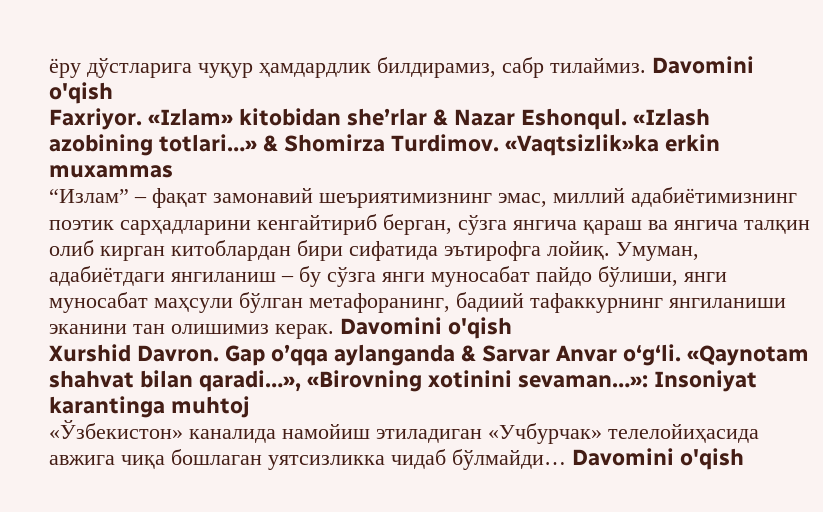ёру дўстларига чуқур ҳамдардлик билдирамиз, сабр тилаймиз. Davomini o'qish
Faxriyor. «Izlam» kitobidan she’rlar & Nazar Eshonqul. «Izlash azobining totlari…» & Shomirza Turdimov. «Vaqtsizlik»ka erkin muxammas
“Излам” – фақат замонавий шеъриятимизнинг эмас, миллий адабиётимизнинг поэтик сарҳадларини кенгайтириб берган, сўзга янгича қараш ва янгича талқин олиб кирган китоблардан бири сифатида эътирофга лойиқ. Умуман, адабиётдаги янгиланиш – бу сўзга янги муносабат пайдо бўлиши, янги муносабат маҳсули бўлган метафоранинг, бадиий тафаккурнинг янгиланиши эканини тан олишимиз керак. Davomini o'qish
Xurshid Davron. Gap o’qqa aylanganda & Sarvar Anvar o‘g‘li. «Qaynotam shahvat bilan qaradi…», «Birovning xotinini sevaman…»: Insoniyat karantinga muhtoj
«Ўзбекистон» каналида намойиш этиладиган «Учбурчак» телелойиҳасида авжига чиқа бошлаган уятсизликка чидаб бўлмайди… Davomini o'qish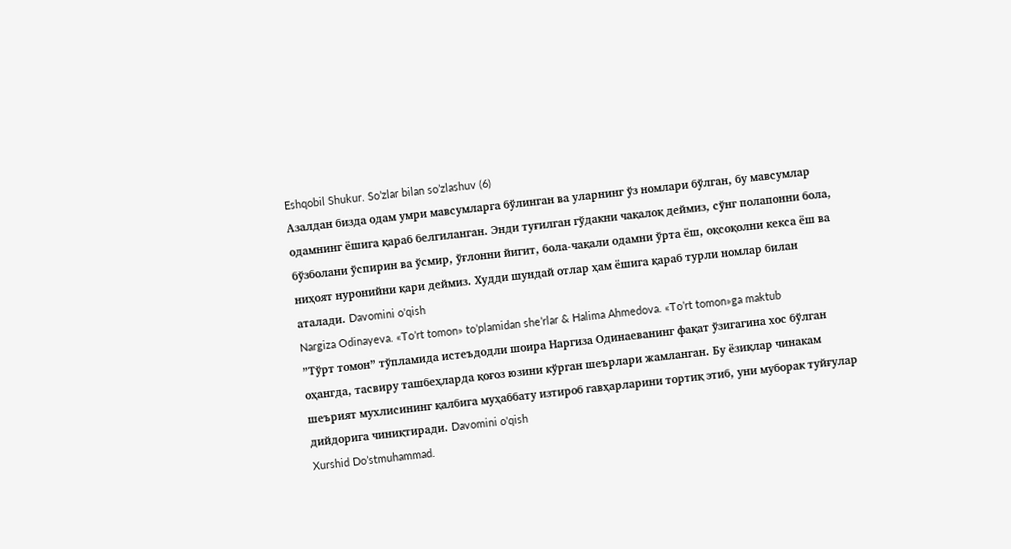Eshqobil Shukur. So’zlar bilan so’zlashuv (6)
Азалдан бизда одам умри мавсумларга бўлинган ва уларнинг ўз номлари бўлган, бу мавсумлар одамнинг ёшига қараб белгиланган. Энди туғилган гўдакни чақалоқ деймиз, сўнг полапонни бола, бўзболани ўспирин ва ўсмир, ўғлонни йигит, бола-чақали одамни ўрта ёш, оқсоқолни кекса ёш ва ниҳоят нуронийни қари деймиз. Худди шундай отлар ҳам ёшига қараб турли номлар билан аталади. Davomini o'qish
Nargiza Odinayeva. «To’rt tomon» to’plamidan she’rlar & Halima Ahmedova. «To’rt tomon»ga maktub
”Тўрт томон” тўпламида истеъдодли шоира Наргиза Одинаеванинг фақат ўзигагина хос бўлган оҳангда, тасвиру ташбеҳларда қоғоз юзини кўрган шеърлари жамланган. Бу ёзиқлар чинакам шеърият мухлисининг қалбига муҳаббату изтироб гавҳарларини тортиқ этиб, уни муборак туйғулар дийдорига чиниқтиради. Davomini o'qish
Xurshid Do’stmuhammad.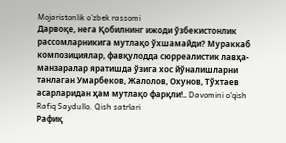Mojaristonlik o’zbek rassomi
Дарвоқе, нега Қобилнинг ижоди ўзбекистонлик рассомларникига мутлақо ўхшамайди? Мураккаб композициялар, фавқулодда сюрреалистик лавҳа-манзаралар яратишда ўзига хос йўналишларни танлаган Умарбеков, Жалолов, Охунов, Тўхтаев асарларидан ҳам мутлақо фарқли!.. Davomini o'qish
Rafiq Saydullo. Qish satrlari
Рафиқ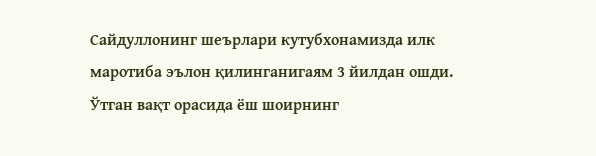Сайдуллонинг шеърлари кутубхонамизда илк маротиба эълон қилинганигаям 3 йилдан ошди. Ўтган вақт орасида ёш шоирнинг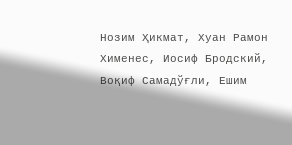Нозим Ҳикмат, Хуан Рамон Хименес, Иосиф Бродский, Воқиф Самадўғли, Ешим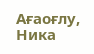Ағаоғлу, Ника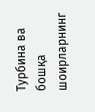Турбина ва бошқа шоирларнинг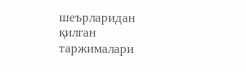шеърларидан қилган таржималари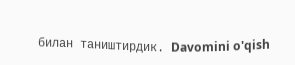билан таништирдик. Davomini o'qish